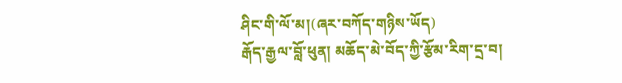ཤིང་གི་ལོ་མ།(ཞར་བཀོད་གཉིས་ཡོད)
རྒོད་རྒྱལ་བློ་ཕུན། མཆོད་མེ་བོད་ཀྱི་རྩོམ་རིག་དྲ་བ།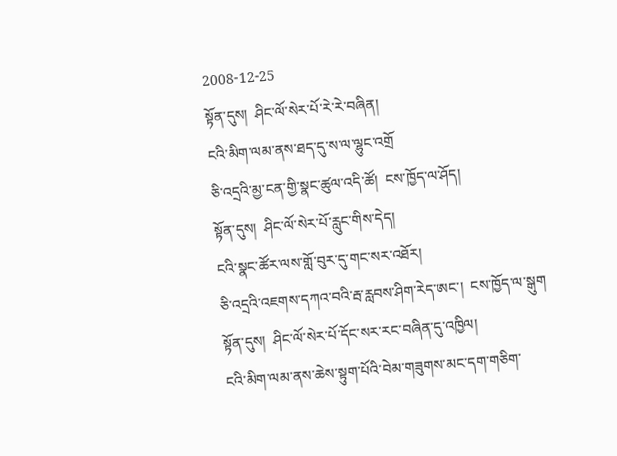2008-12-25
སྟོན་དུས།  ཤིང་ལོ་སེར་པོ་རེ་རེ་བཞིན།
ངའི་མིག་ལམ་ནས་ཐད་དུ་ས་ལ་ལྷུང་འགྲོ
ཅི་འདྲའི་མྱ་ངན་གྱི་སྣང་ཚུལ་འདི་ཚོ།  ངས་ཁྱོད་ལ་ཤོད།
སྟོན་དུས།  ཤིང་ལོ་སེར་པོ་རླུང་གིས་དེད།
ངའི་སྣང་ཚོར་ལས་གློ་བུར་དུ་གང་སར་འཐོར།
ཅི་འདྲའི་འཇགས་དཀའ་བའི་རྦ་རླབས་ཤིག་རེད་ཨང་།  ངས་ཁྱོད་ལ་སྒུག
སྟོན་དུས།  ཤིང་ལོ་སེར་པོ་དོང་སར་རང་བཞིན་དུ་འཁྱིལ།
ངའི་མིག་ལམ་ནས་ཆེས་སྟུག་པོའི་བེམ་གཟུགས་མང་དག་གཅིག་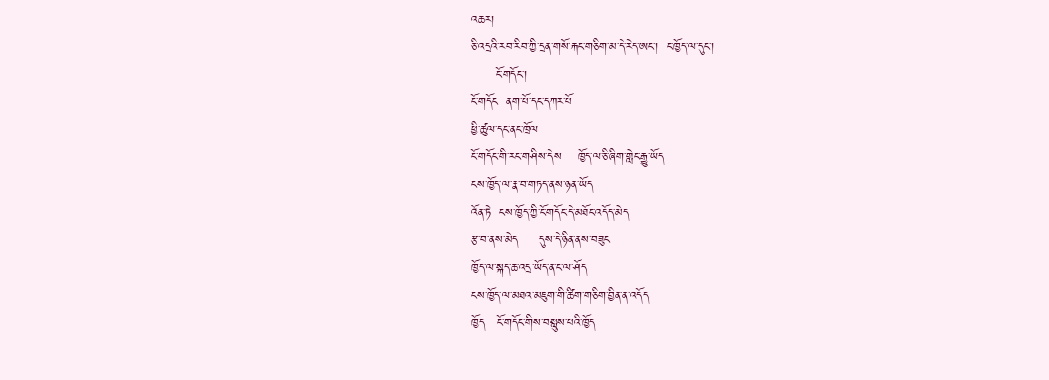འཆར།
ཅི་འདྲའི་རབ་རིབ་ཀྱི་དྲན་གསོ་རྐང་གཅིག་མ་དེ་རེད་ཨང་།  ང་ཁྱོད་ལ་དུང་།
      ངོ་གདོང་།
ངོ་གདོང  ནག་པོ་དང་དཀར་པོ
ཕྱི་ཚུལ་དང་ནང་ཁྲོལ
ངོ་གདོང་གི་རང་གཤིས་དེས    ཁྱོད་ལ་ཅི་ཞིག་གླེང་རྒྱུ་ཡོད
ངས་ཁྱོད་ལ་རྣ་བ་གཏད་ནས་ཉན་ཡོད
འོན་ཏེ  ངས་ཁྱོད་ཀྱི་ངོ་གདོང་དེ་མཐོང་འདོད་མེད
རྩ་བ་ནས་མེད     དུས་དེ་ཉིན་ནས་བཟུང
ཁྱོད་ལ་སྐད་ཆ་འདྲ་ཡོད་ན་ང་ལ་ཤོད
ངས་ཁྱོད་ལ་མཐའ་མཇུག་གི་ཚིག་གཅིག་བྱིན་ན་འདོད
ཁྱོད   ངོ་གདོང་གིས་བསླུས་པའི་ཁྱོད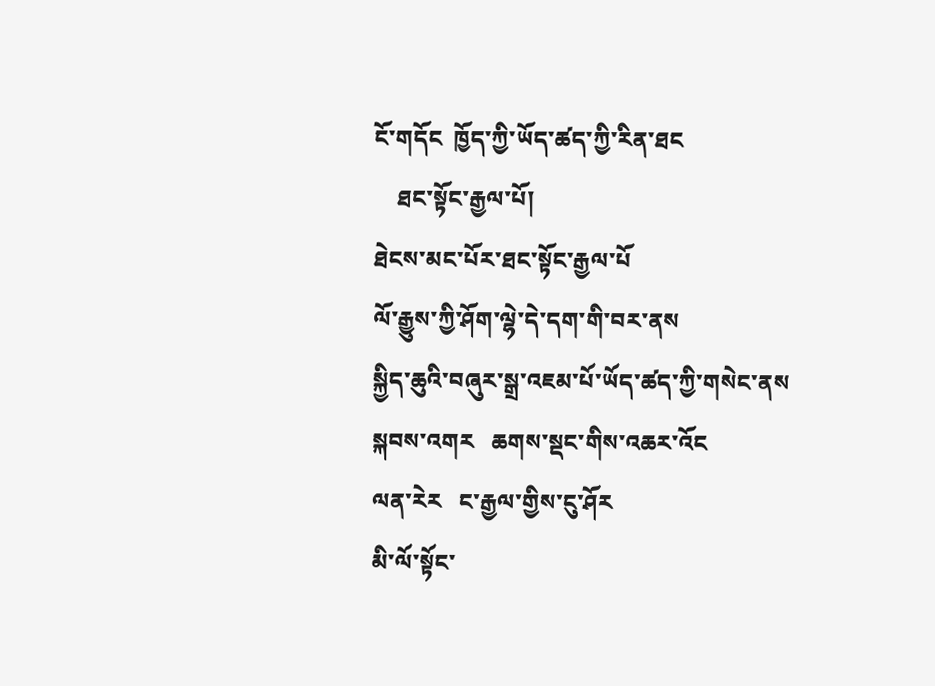ངོ་གདོང  ཁྱོད་ཀྱི་ཡོད་ཚད་ཀྱི་རིན་ཐང
    ཐང་སྟོང་རྒྱལ་པོ།
ཐེངས་མང་པོར་ཐང་སྟོང་རྒྱལ་པོ
ལོ་རྒྱུས་ཀྱི་ཤོག་ལྷེ་དེ་དག་གི་བར་ནས
སྐྱིད་ཆུའི་བཞུར་སྒྲ་འཇམ་པོ་ཡོད་ཚད་ཀྱི་གསེང་ནས
སྐབས་འགར   ཆགས་སྡང་གིས་འཆར་འོང
ལན་རེར   ང་རྒྱལ་གྱིས་ངུ་ཤོར
མི་ལོ་སྟོང་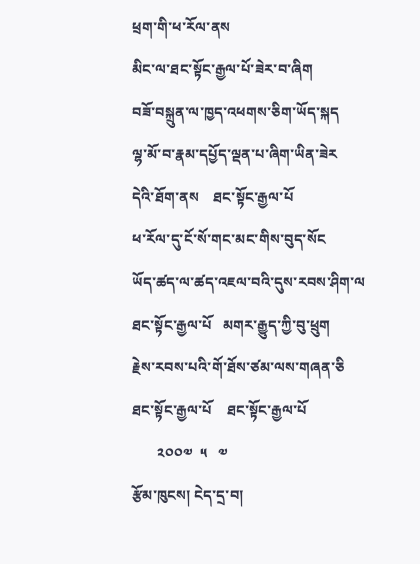ཕྲག་གི་ཕ་རོལ་ནས
མིང་ལ་ཐང་སྟོང་རྒྱལ་པོ་ཟེར་བ་ཞིག
བཟོ་བསྐྲུན་ལ་ཁྱད་འཕགས་ཅིག་ཡོད་སྐད
ལྷ་མོ་བ་རྣམ་དཔྱོད་ལྡན་པ་ཞིག་ཡིན་ཟེར
དེའི་ཐོག་ནས    ཐང་སྟོང་རྒྱལ་པོ
ཕ་རོལ་དུ་ངོ་སོ་གང་མང་གིས་བུད་སོང
ཡོད་ཚད་ལ་ཚད་འཇལ་བའི་དུས་རབས་ཤིག་ལ
ཐང་སྟོང་རྒྱལ་པོ   མགར་རྒྱུད་ཀྱི་བུ་ཕྲུག
རྗེས་རབས་པའི་གོ་ཐོས་ཙམ་ལས་གཞན་ཅི
ཐང་སྟོང་རྒྱལ་པོ    ཐང་སྟོང་རྒྱལ་པོ
       ༢༠༠༧  ༥   ༧
རྩོམ་ཁུངས། ངེད་དྲ་བ།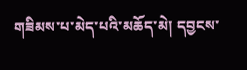གཟིམས་པ་མེད་པའི་མཆོད་མེ། དབྱངས་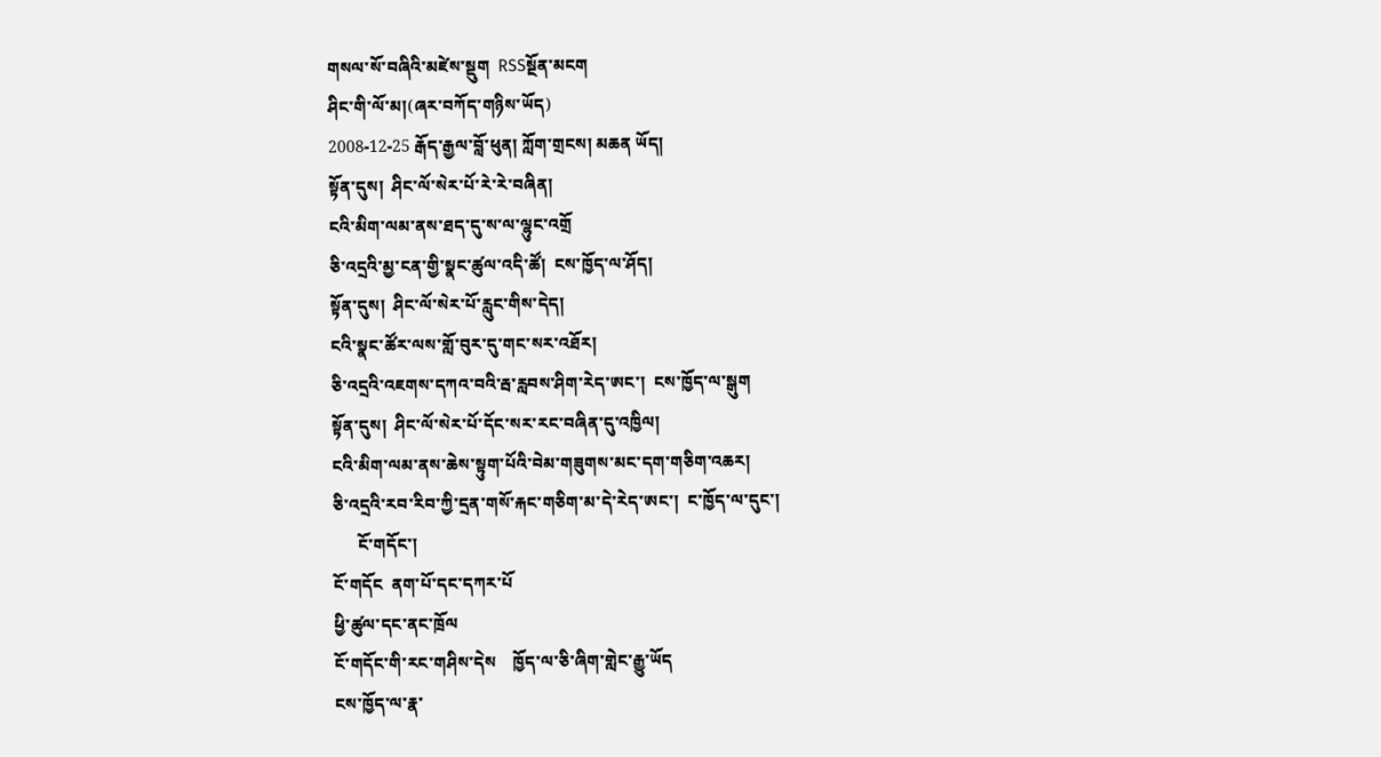གསལ་སོ་བཞིའི་མཛེས་སྡུག  RSSསྔོན་མངག
ཤིང་གི་ལོ་མ།(ཞར་བཀོད་གཉིས་ཡོད)
2008-12-25 རྒོད་རྒྱལ་བློ་ཕུན། ཀློག་གྲངས། མཆན ཡོད།
སྟོན་དུས།  ཤིང་ལོ་སེར་པོ་རེ་རེ་བཞིན།
ངའི་མིག་ལམ་ནས་ཐད་དུ་ས་ལ་ལྷུང་འགྲོ
ཅི་འདྲའི་མྱ་ངན་གྱི་སྣང་ཚུལ་འདི་ཚོ།  ངས་ཁྱོད་ལ་ཤོད།
སྟོན་དུས།  ཤིང་ལོ་སེར་པོ་རླུང་གིས་དེད།
ངའི་སྣང་ཚོར་ལས་གློ་བུར་དུ་གང་སར་འཐོར།
ཅི་འདྲའི་འཇགས་དཀའ་བའི་རྦ་རླབས་ཤིག་རེད་ཨང་།  ངས་ཁྱོད་ལ་སྒུག
སྟོན་དུས།  ཤིང་ལོ་སེར་པོ་དོང་སར་རང་བཞིན་དུ་འཁྱིལ།
ངའི་མིག་ལམ་ནས་ཆེས་སྟུག་པོའི་བེམ་གཟུགས་མང་དག་གཅིག་འཆར།
ཅི་འདྲའི་རབ་རིབ་ཀྱི་དྲན་གསོ་རྐང་གཅིག་མ་དེ་རེད་ཨང་།  ང་ཁྱོད་ལ་དུང་།
      ངོ་གདོང་།
ངོ་གདོང  ནག་པོ་དང་དཀར་པོ
ཕྱི་ཚུལ་དང་ནང་ཁྲོལ
ངོ་གདོང་གི་རང་གཤིས་དེས    ཁྱོད་ལ་ཅི་ཞིག་གླེང་རྒྱུ་ཡོད
ངས་ཁྱོད་ལ་རྣ་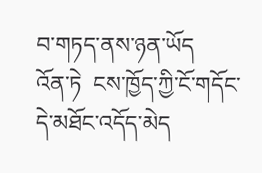བ་གཏད་ནས་ཉན་ཡོད
འོན་ཏེ  ངས་ཁྱོད་ཀྱི་ངོ་གདོང་དེ་མཐོང་འདོད་མེད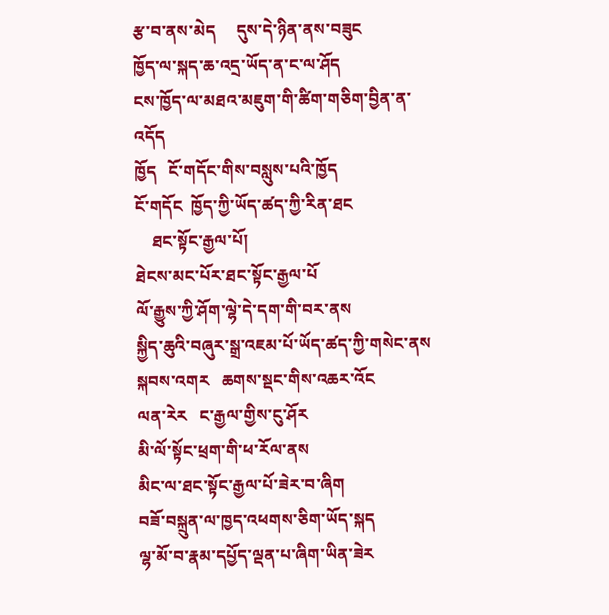རྩ་བ་ནས་མེད     དུས་དེ་ཉིན་ནས་བཟུང
ཁྱོད་ལ་སྐད་ཆ་འདྲ་ཡོད་ན་ང་ལ་ཤོད
ངས་ཁྱོད་ལ་མཐའ་མཇུག་གི་ཚིག་གཅིག་བྱིན་ན་འདོད
ཁྱོད   ངོ་གདོང་གིས་བསླུས་པའི་ཁྱོད
ངོ་གདོང  ཁྱོད་ཀྱི་ཡོད་ཚད་ཀྱི་རིན་ཐང
    ཐང་སྟོང་རྒྱལ་པོ།
ཐེངས་མང་པོར་ཐང་སྟོང་རྒྱལ་པོ
ལོ་རྒྱུས་ཀྱི་ཤོག་ལྷེ་དེ་དག་གི་བར་ནས
སྐྱིད་ཆུའི་བཞུར་སྒྲ་འཇམ་པོ་ཡོད་ཚད་ཀྱི་གསེང་ནས
སྐབས་འགར   ཆགས་སྡང་གིས་འཆར་འོང
ལན་རེར   ང་རྒྱལ་གྱིས་ངུ་ཤོར
མི་ལོ་སྟོང་ཕྲག་གི་ཕ་རོལ་ནས
མིང་ལ་ཐང་སྟོང་རྒྱལ་པོ་ཟེར་བ་ཞིག
བཟོ་བསྐྲུན་ལ་ཁྱད་འཕགས་ཅིག་ཡོད་སྐད
ལྷ་མོ་བ་རྣམ་དཔྱོད་ལྡན་པ་ཞིག་ཡིན་ཟེར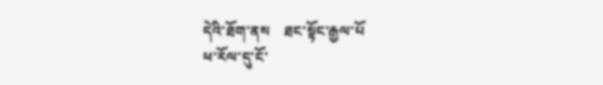དེའི་ཐོག་ནས    ཐང་སྟོང་རྒྱལ་པོ
ཕ་རོལ་དུ་ངོ་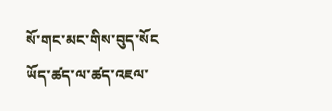སོ་གང་མང་གིས་བུད་སོང
ཡོད་ཚད་ལ་ཚད་འཇལ་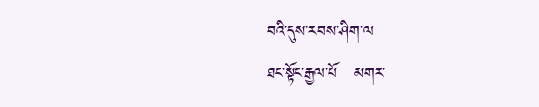བའི་དུས་རབས་ཤིག་ལ
ཐང་སྟོང་རྒྱལ་པོ   མགར་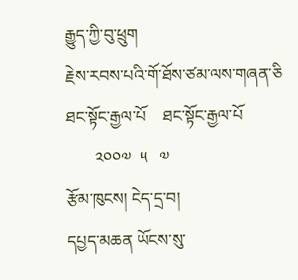རྒྱུད་ཀྱི་བུ་ཕྲུག
རྗེས་རབས་པའི་གོ་ཐོས་ཙམ་ལས་གཞན་ཅི
ཐང་སྟོང་རྒྱལ་པོ    ཐང་སྟོང་རྒྱལ་པོ
       ༢༠༠༧  ༥   ༧
རྩོམ་ཁུངས། ངེད་དྲ་བ།
དཔྱད་མཆན ཡོངས་སུ་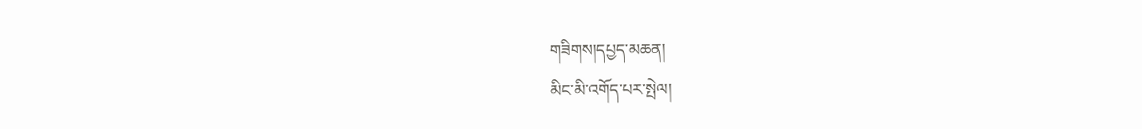གཟིགས།དཔྱད་མཆན།
མིང་མི་འགོད་པར་སྤེལ།